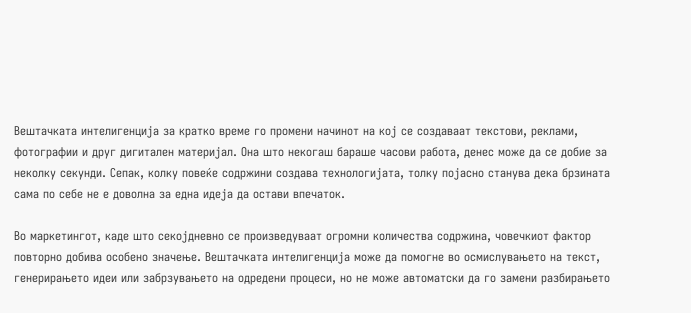Вештачката интелигенција за кратко време го промени начинот на кој се создаваат текстови, реклами, фотографии и друг дигитален материјал. Она што некогаш бараше часови работа, денес може да се добие за неколку секунди. Сепак, колку повеќе содржини создава технологијата, толку појасно станува дека брзината сама по себе не е доволна за една идеја да остави впечаток.

Во маркетингот, каде што секојдневно се произведуваат огромни количества содржина, човечкиот фактор повторно добива особено значење. Вештачката интелигенција може да помогне во осмислувањето на текст, генерирањето идеи или забрзувањето на одредени процеси, но не може автоматски да го замени разбирањето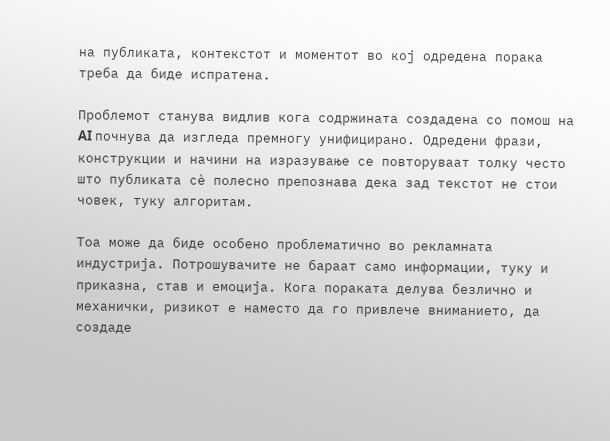на публиката, контекстот и моментот во кој одредена порака треба да биде испратена.

Проблемот станува видлив кога содржината создадена со помош на AI почнува да изгледа премногу унифицирано. Одредени фрази, конструкции и начини на изразување се повторуваат толку често што публиката сè полесно препознава дека зад текстот не стои човек, туку алгоритам.

Тоа може да биде особено проблематично во рекламната индустрија. Потрошувачите не бараат само информации, туку и приказна, став и емоција. Кога пораката делува безлично и механички, ризикот е наместо да го привлече вниманието, да создаде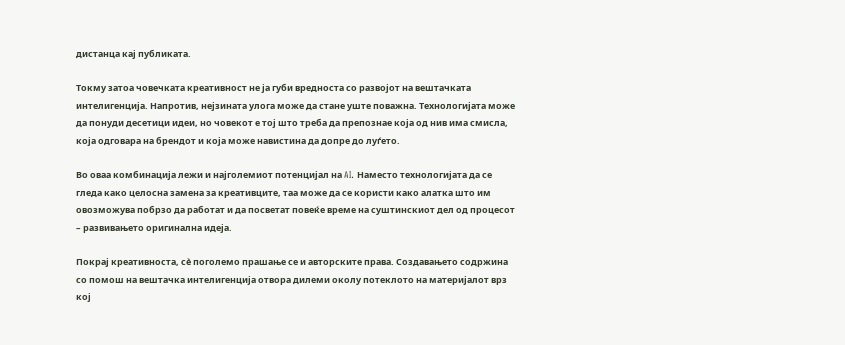дистанца кај публиката.

Токму затоа човечката креативност не ја губи вредноста со развојот на вештачката интелигенција. Напротив, нејзината улога може да стане уште поважна. Технологијата може да понуди десетици идеи, но човекот е тој што треба да препознае која од нив има смисла, која одговара на брендот и која може навистина да допре до луѓето.

Во оваа комбинација лежи и најголемиот потенцијал на AI. Наместо технологијата да се гледа како целосна замена за креативците, таа може да се користи како алатка што им овозможува побрзо да работат и да посветат повеќе време на суштинскиот дел од процесот – развивањето оригинална идеја.

Покрај креативноста, сè поголемо прашање се и авторските права. Создавањето содржина со помош на вештачка интелигенција отвора дилеми околу потеклото на материјалот врз кој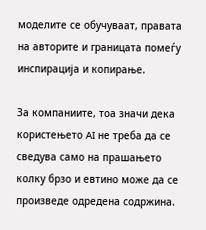моделите се обучуваат, правата на авторите и границата помеѓу инспирација и копирање.

За компаниите, тоа значи дека користењето AI не треба да се сведува само на прашањето колку брзо и евтино може да се произведе одредена содржина.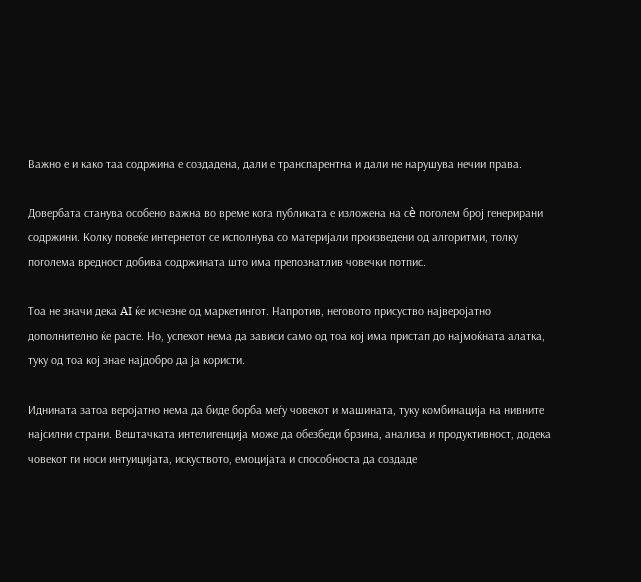Важно е и како таа содржина е создадена, дали е транспарентна и дали не нарушува нечии права.

Довербата станува особено важна во време кога публиката е изложена на сè поголем број генерирани содржини. Колку повеќе интернетот се исполнува со материјали произведени од алгоритми, толку поголема вредност добива содржината што има препознатлив човечки потпис.

Тоа не значи дека AI ќе исчезне од маркетингот. Напротив, неговото присуство најверојатно дополнително ќе расте. Но, успехот нема да зависи само од тоа кој има пристап до најмоќната алатка, туку од тоа кој знае најдобро да ја користи.

Иднината затоа веројатно нема да биде борба меѓу човекот и машината, туку комбинација на нивните најсилни страни. Вештачката интелигенција може да обезбеди брзина, анализа и продуктивност, додека човекот ги носи интуицијата, искуството, емоцијата и способноста да создаде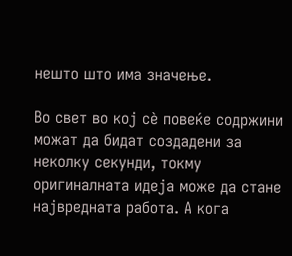нешто што има значење.

Во свет во кој сè повеќе содржини можат да бидат создадени за неколку секунди, токму оригиналната идеја може да стане највредната работа. А кога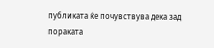публиката ќе почувствува дека зад пораката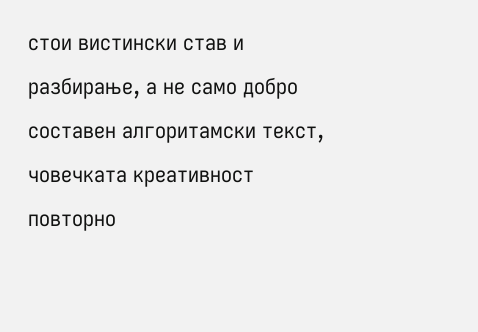стои вистински став и разбирање, а не само добро составен алгоритамски текст, човечката креативност повторно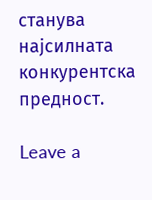станува најсилната конкурентска предност.

Leave a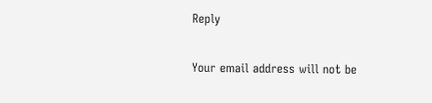Reply

Your email address will not be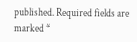published. Required fields are marked *